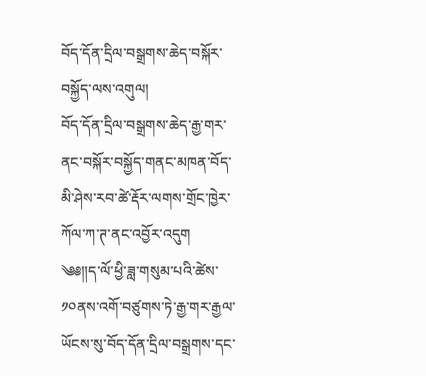བོད་དོན་དྲིལ་བསྒྲགས་ཆེད་བསྐོར་བསྐྱོད་ལས་འགུལ།
བོད་དོན་དྲིལ་བསྒྲགས་ཆེད་རྒྱ་གར་ནང་བསྐོར་བསྐྱོད་གནང་མཁན་བོད་མི་ཤེས་རབ་ཚེ་རྡོར་ལགས་གྲོང་ཁྱེར་ཀོལ་ཀ་ཊ་ནང་འབྱོར་འདུག
༄༅༎ད་ལོ་ཕྱི་ཟླ་གསུམ་པའི་ཚེས་༡༠ནས་འགོ་བཙུགས་ཏེ་རྒྱ་གར་རྒྱལ་ཡོངས་སུ་བོད་དོན་དྲིལ་བསྒྲགས་དང་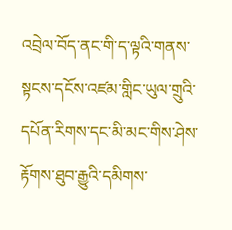འབྲེལ་བོད་ནང་གི་ད་ལྟའི་གནས་སྟངས་དངོས་འཛམ་གླིང་ཡུལ་གྲུའི་དཔོན་རིགས་དང་མི་མང་གིས་ཤེས་རྟོགས་ཐུབ་རྒྱུའི་དམིགས་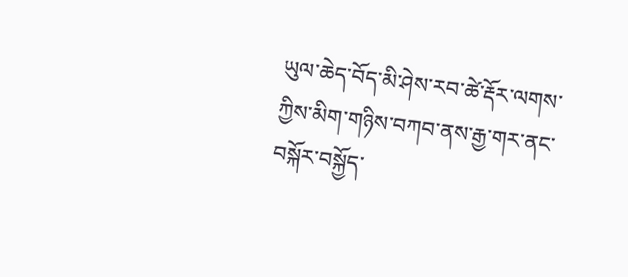ཡུལ་ཆེད་བོད་མི་ཤེས་རབ་ཚེ་རྡོར་ལགས་ཀྱིས་མིག་གཉིས་བཀབ་ནས་རྒྱ་གར་ནང་བསྐོར་བསྐྱོད་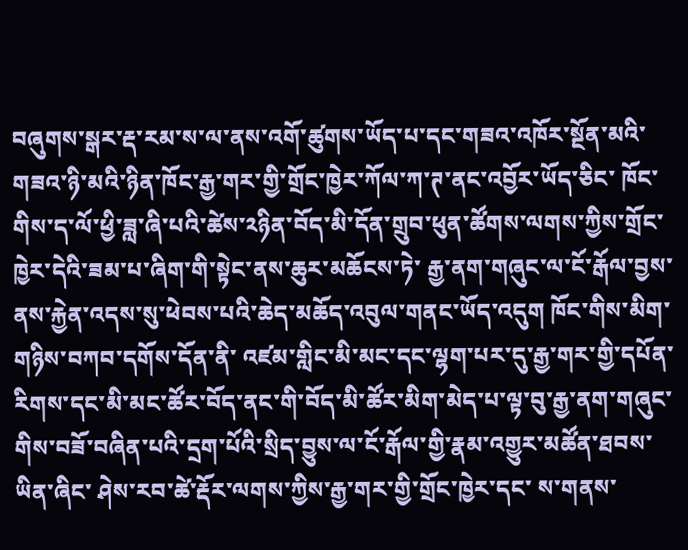བཞུགས་སྒར་རྡ་རམ་ས་ལ་ནས་འགོ་ཚུགས་ཡོད་པ་དང་གཟའ་འཁོར་སྔོན་མའི་གཟའ་ཉི་མའི་ཉིན་ཁོང་རྒྱ་གར་གྱི་གྲོང་ཁྱེར་ཀོལ་ཀ་ཊ་ནང་འབྱོར་ཡོད་ཅིང་ ཁོང་གིས་ད་ལོ་ཕྱི་ཟླ་ཞི་པའི་ཚེས་༢ཉིན་བོད་མི་དོན་གྲུབ་ཕུན་ཚོགས་ལགས་ཀྱིས་གྲོང་ཁྱེར་དེའི་ཟམ་པ་ཞིག་གི་སྟེང་ནས་ཆུར་མཆོངས་ཏེ་ རྒྱ་ནག་གཞུང་ལ་ངོ་རྒོལ་བྱས་ནས་རྐྱེན་འདས་སུ་ཕེབས་པའི་ཆེད་མཆོད་འབུལ་གནང་ཡོད་འདུག ཁོང་གིས་མིག་གཉིས་བཀབ་དགོས་དོན་ནི་ འཛམ་གླིང་མི་མང་དང་ལྷག་པར་དུ་རྒྱ་གར་གྱི་དཔོན་རིགས་དང་མི་མང་ཚོར་བོད་ནང་གི་བོད་མི་ཚོར་མིག་མེད་པ་ལྟ་བུ་རྒྱ་ནག་གཞུང་གིས་བཟོ་བཞིན་པའི་དྲག་པོའི་སྲིད་བྱུས་ལ་ངོ་རྒོལ་གྱི་རྣམ་འགྱུར་མཚོན་ཐབས་ཡིན་ཞིང་ ཤེས་རབ་ཚེ་རྡོར་ལགས་ཀྱིས་རྒྱ་གར་གྱི་གྲོང་ཁྱེར་དང་ ས་གནས་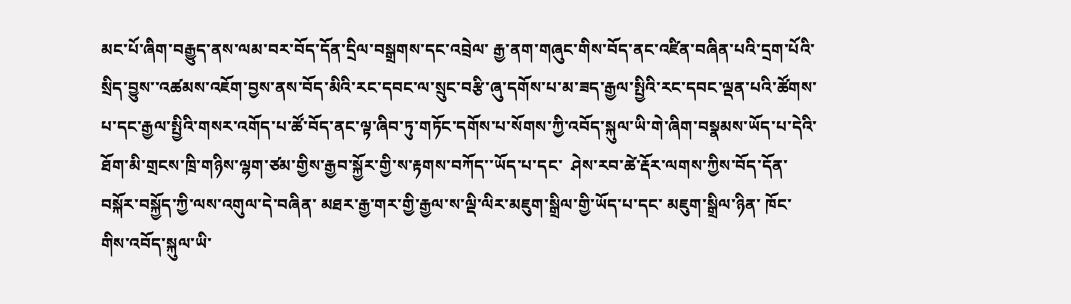མང་པོ་ཞིག་བརྒྱུད་ནས་ལམ་བར་བོད་དོན་དྲིལ་བསྒྲགས་དང་འབྲེལ་ རྒྱ་ནག་གཞུང་གིས་བོད་ནང་འཛིན་བཞིན་པའི་དྲག་པོའི་སྲིད་བྱུས་་འཚམས་འཇོག་བྱས་ནས་བོད་མིའི་རང་དབང་ལ་སྲུང་བརྩི་ཞུ་དགོས་པ་མ་ཟད་རྒྱལ་སྤྱིའི་རང་དབང་ལྡན་པའི་ཚོགས་པ་དང་རྒྱལ་སྤྱིའི་གསར་འགོད་པ་ཚོ་བོད་ནང་ལྟ་ཞིབ་ཏུ་གཏོང་དགོས་པ་སོགས་ཀྱི་འབོད་སྐུལ་ཡི་གེ་ཞིག་བསྣམས་ཡོད་པ་དེའི་ཐོག་མི་གྲངས་ཁྲི་གཉིས་ལྷག་ཙམ་གྱིས་རྒྱབ་སྐྱོར་གྱི་ས་རྟགས་བཀོད་་ཡོད་པ་དང་  ཤེས་རབ་ཚེ་རྡོར་ལགས་ཀྱིས་བོད་དོན་བསྐོར་བསྐྱོད་ཀྱི་ལས་འགུལ་དེ་བཞིན་ མཐར་རྒྱ་གར་གྱི་རྒྱལ་ས་ལྡི་ལིར་མཇུག་སྒྲིལ་གྱི་ཡོད་པ་དང་ མཇུག་སྒྲིལ་ཉིན་ ཁོང་གིས་འབོད་སྐུལ་ཡི་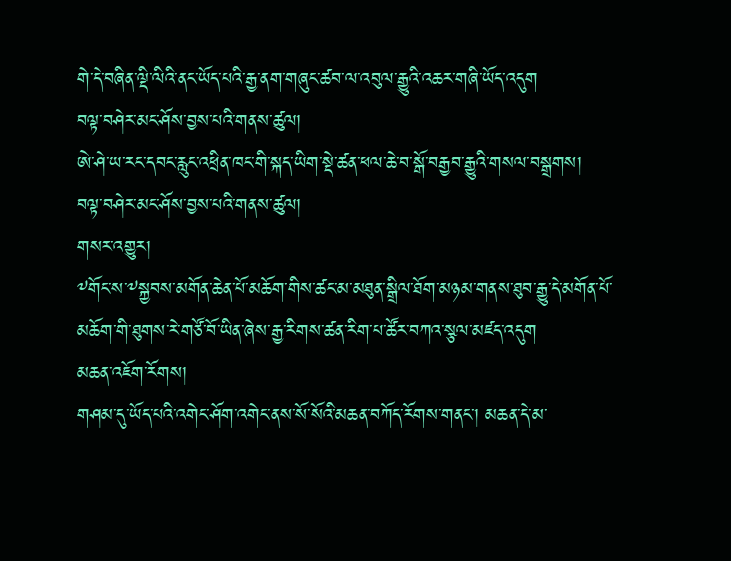གེ་དེ་བཞིན་ལྡི་ལིའི་ནང་ཡོད་པའི་རྒྱ་ནག་གཞུང་ཚབ་ལ་འབུལ་རྒྱུའི་འཆར་གཞི་ཡོད་འདུག
བལྟ་བཤེར་མང་ཤོས་བྱས་པའི་གནས་ཚུལ།
ཨེ་ཤེ་ཡ་རང་དབང་རླུང་འཕྲིན་ཁང་གི་སྐད་ཡིག་སྡེ་ཚན་ཕལ་ཆེ་བ་སྒོ་བརྒྱབ་རྒྱུའི་གསལ་བསྒྲགས།
བལྟ་བཤེར་མང་ཤོས་བྱས་པའི་གནས་ཚུལ།
གསར་འགྱུར།
༸གོང་ས་༸སྐྱབས་མགོན་ཆེན་པོ་མཆོག་གིས་ཚང་མ་མཐུན་སྒྲིལ་ཐོག་མཉམ་གནས་ཐུབ་རྒྱུ་དེ་མགོན་པོ་མཆོག་གི་ཐུགས་རེ་གཙོ་བོ་ཡིན་ཞེས་རྒྱ་རིགས་ཚན་རིག་པ་ཚོར་བཀའ་སྩལ་མཛད་འདུག
མཆན་འཇོག་རོགས།
གཤམ་དུ་ཡོད་པའི་འགེང་ཤོག་འགེང་ནས་སོ་སོའི་མཆན་བཀོད་རོགས་གནང་། མཆན་དེ་མ་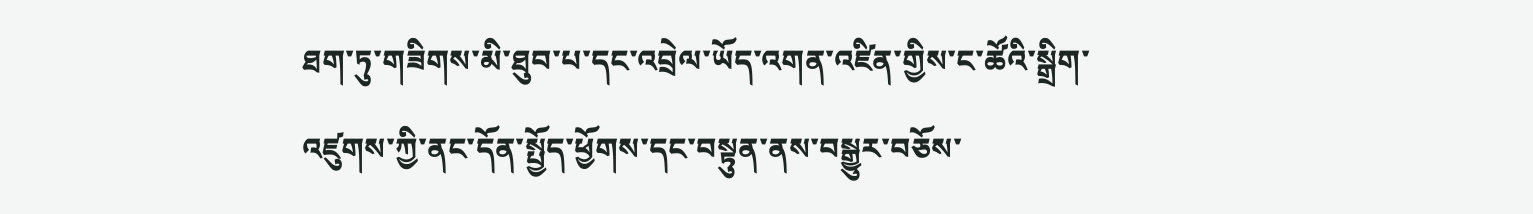ཐག་ཏུ་གཟིགས་མི་ཐུབ་པ་དང་འབྲེལ་ཡོད་འགན་འཛིན་གྱིས་ང་ཚོའི་སྒྲིག་འཛུགས་ཀྱི་ནང་དོན་སྤྱོད་ཕྱོགས་དང་བསྟུན་ནས་བསྒྱུར་བཅོས་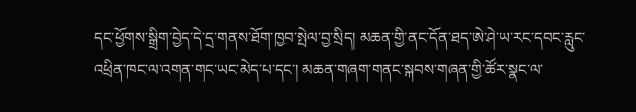དང་ཕྱོགས་སྒྲིག་བྱེད་དེ་དྲ་གནས་ཐོག་ཁྱབ་སྤེལ་བྱ་སྲིད། མཆན་གྱི་ནང་དོན་ཐད་ཨེ་ཤེ་ཡ་རང་དབང་རླུང་འཕྲིན་ཁང་ལ་འགན་གང་ཡང་མེད་པ་དང་། མཆན་གཞག་གནང་སྐབས་གཞན་གྱི་ཚོར་སྣང་ལ་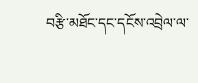བརྩི་མཐོང་དང་དངོས་འབྲེལ་ལ་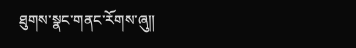ཐུགས་སྣང་གནང་རོགས་ཞུ༎